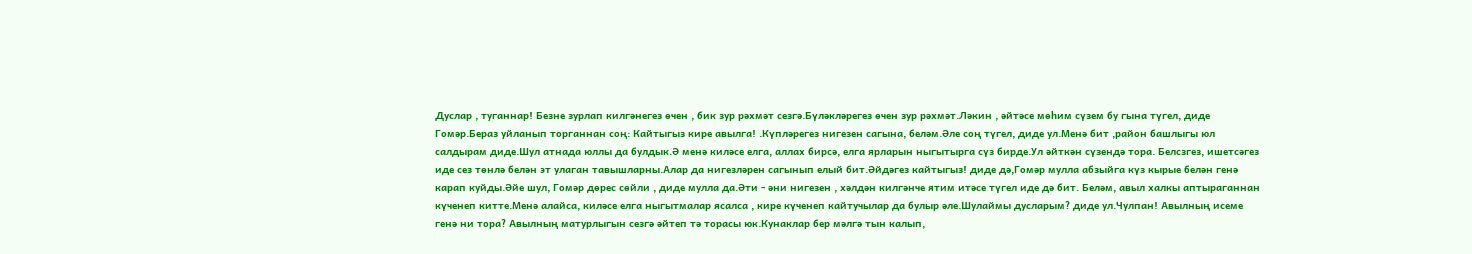Дуслар , туганнар! Безне зурлап килгәнегез өчен , бик зур рәхмәт сезгә.Бүләкләрегез өчен зур рәхмәт.Ләкин , әйтәсе мөһим сүзем бу гына түгел, диде Гомәр.Бераз уйланып торганнан соң: Кайтыгыз кире авылга! .Күпләрегез нигезен сагына, беләм.Әле соң түгел, диде ул.Менә бит ,район башлыгы юл салдырам диде.Шул атнада юллы да булдык.Ә менә киләсе елга, аллах бирсә, елга ярларын ныгытырга сүз бирде.Ул әйткән сүзендә тора. Белсзгез, ишетсәгез иде сез төнлә белән эт улаган тавышларны.Алар да нигезләрен сагынып елый бит.Әйдәгез кайтыгыз! диде дә,Гомәр мулла абзыйга күз кырые белән генә карап куйды.Әйе шул, Гомәр дөрес сөйли , диде мулла да.Әти - әни нигезен , хәлдән килгәнче ятим итәсе түгел иде дә бит. Беләм, авыл халкы аптыраганнан күченеп китте.Менә алайса, киләсе елга ныгытмалар ясалса , кире күченеп кайтучылар да булыр әле.Шулаймы дусларым? диде ул.Чулпан! Авылның исеме генә ни тора? Авылның матурлыгын сезгә әйтеп тә торасы юк.Кунаклар бер мәлгә тын калып,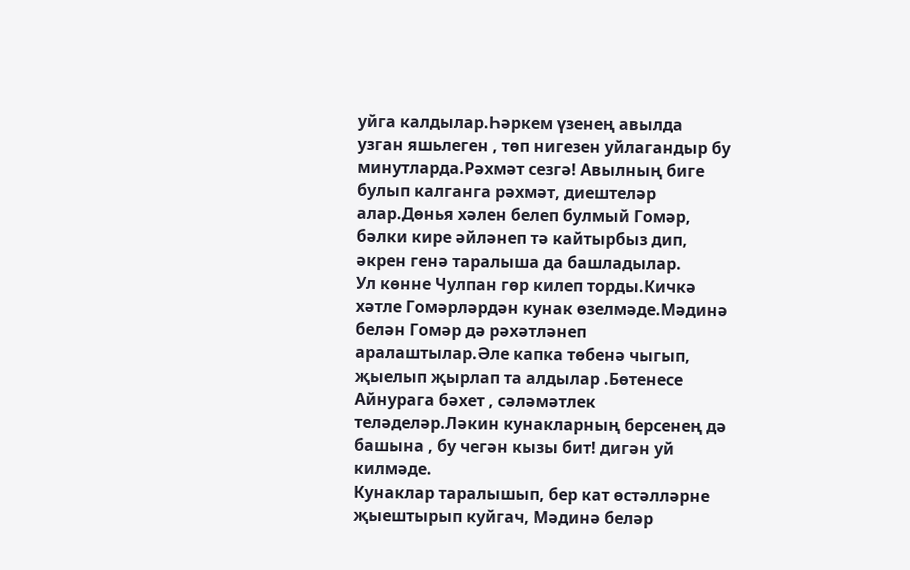уйга калдылар.Һәркем үзенең авылда узган яшьлеген , төп нигезен уйлагандыр бу минутларда.Рәхмәт сезгә! Авылның биге булып калганга рәхмәт, диештеләр алар.Дөнья хәлен белеп булмый Гомәр, бәлки кире әйләнеп тә кайтырбыз дип, әкрен генә таралыша да башладылар.
Ул көнне Чулпан гөр килеп торды.Кичкә хәтле Гомәрләрдән кунак өзелмәде.Мәдинә белән Гомәр дә рәхәтләнеп аралаштылар.Әле капка төбенә чыгып, җыелып җырлап та алдылар .Бөтенесе Айнурага бәхет , сәләмәтлек теләделәр.Ләкин кунакларның берсенең дә башына , бу чегән кызы бит! дигән уй килмәде.
Кунаклар таралышып, бер кат өстәлләрне җыештырып куйгач, Мәдинә беләр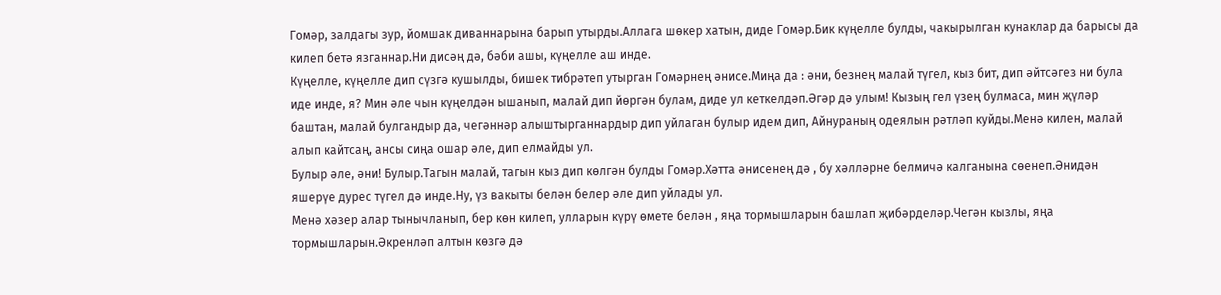Гомәр, залдагы зур, йомшак диваннарына барып утырды.Аллага шөкер хатын, диде Гомәр.Бик күңелле булды, чакырылган кунаклар да барысы да килеп бетә язганнар.Ни дисәң дә, бәби ашы, күңелле аш инде.
Күңелле, күңелле дип сүзгә кушылды, бишек тибрәтеп утырган Гомәрнең әнисе.Миңа да : әни, безнең малай түгел, кыз бит, дип әйтсәгез ни була иде инде, я? Мин әле чын күңелдән ышанып, малай дип йөргән булам, диде ул кеткелдәп.Әгәр дә улым! Кызың гел үзең булмаса, мин җүләр баштан, малай булгандыр да, чегәннәр алыштырганнардыр дип уйлаган булыр идем дип, Айнураның одеялын рәтләп куйды.Менә килен, малай алып кайтсаң, ансы сиңа ошар әле, дип елмайды ул.
Булыр әле, әни! Булыр.Тагын малай, тагын кыз дип көлгән булды Гомәр.Хәтта әнисенең дә , бу хәлләрне белмичә калганына сөенеп.Әнидән яшерүе дурес түгел дә инде.Ну, үз вакыты белән белер әле дип уйлады ул.
Менә хәзер алар тынычланып, бер көн килеп, улларын күрү өмете белән , яңа тормышларын башлап җибәрделәр.Чегән кызлы, яңа тормышларын.Әкренләп алтын көзгә дә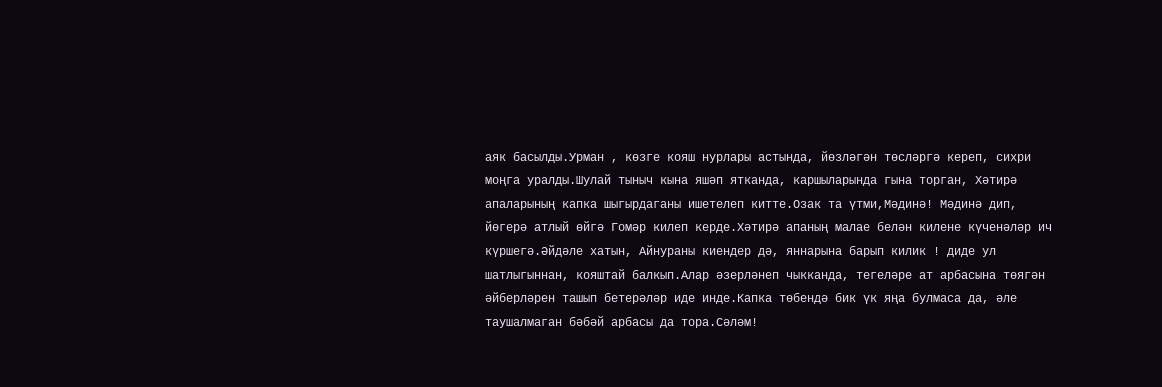аяк басылды.Урман , көзге кояш нурлары астында, йөзләгән төсләргә кереп, сихри моңга уралды.Шулай тыныч кына яшәп ятканда, каршыларында гына торган, Хәтирә апаларының капка шыгырдаганы ишетелеп китте.Озак та үтми,Мәдинә! Мәдинә дип, йөгерә атлый өйгә Гомәр килеп керде.Хәтирә апаның малае белән килене күченәләр ич күршегә.Әйдәле хатын, Айнураны киендер дә, яннарына барып килик ! диде ул шатлыгыннан, кояштай балкып.Алар әзерләнеп чыкканда, тегеләре ат арбасына төягән әйберләрен ташып бетерәләр иде инде.Капка төбендә бик үк яңа булмаса да, әле таушалмаган бәбәй арбасы да тора.Сәләм!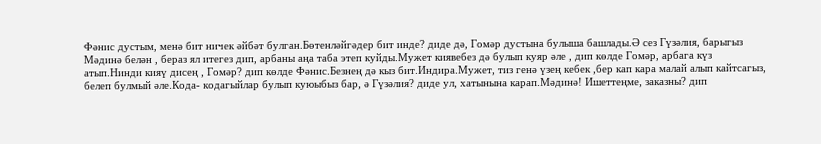Фәнис дустым, менә бит ничек әйбәт булган.Бөтенләйгәдер бит инде? диде дә, Гомәр дустына булыша башлады.Ә сез Гүзәлия, барыгыз Мәдинә белән , бераз ял итегез дип, арбаны аңа таба этеп куйды.Мужет киявебез дә булып куяр әле , дип көлде Гомәр, арбага күз атып.Нинди кияү дисең , Гомәр? дип көлде Фәнис.Безнең дә кыз бит.Индира.Мужет, тиз генә үзең кебек ,бер кап кара малай алып кайтсагыз, белеп булмый әле.Кода- кодагыйлар булып куюыбыз бар, ә Гүзәлия? диде ул, хатынына карап.Мәдинә! Ишеттеңме, заказны? дип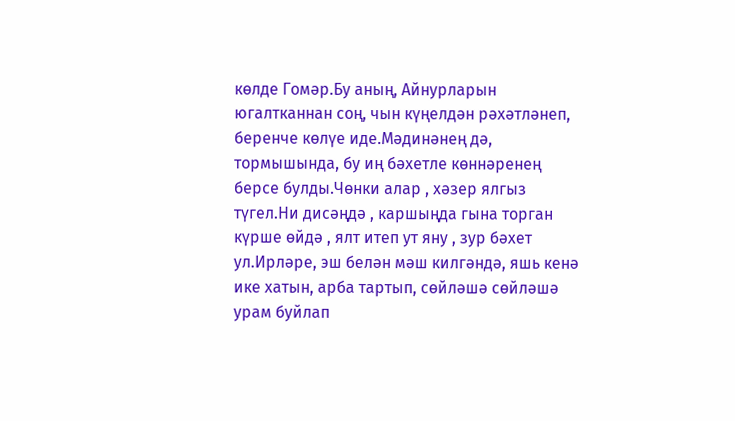көлде Гомәр.Бу аның, Айнурларын югалтканнан соң, чын күңелдән рәхәтләнеп, беренче көлүе иде.Мәдинәнең дә, тормышында, бу иң бәхетле көннәренең берсе булды.Чөнки алар , хәзер ялгыз түгел.Ни дисәңдә , каршыңда гына торган күрше өйдә , ялт итеп ут яну , зур бәхет ул.Ирләре, эш белән мәш килгәндә, яшь кенә ике хатын, арба тартып, сөйләшә сөйләшә урам буйлап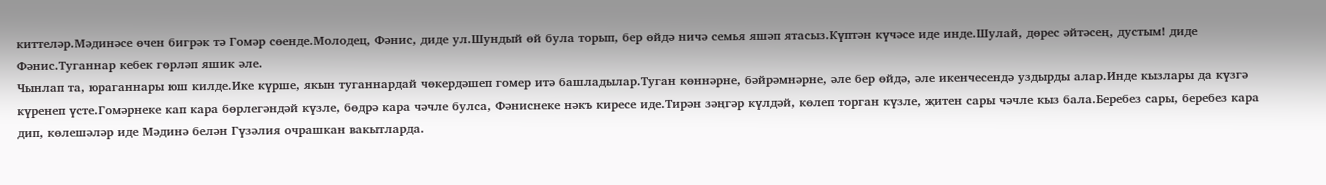киттеләр.Мәдинәсе өчен бигрәк тә Гомәр сөенде.Молодец, Фәнис, диде ул.Шундый өй була торып, бер өйдә ничә семья яшәп ятасыз.Күптән күчәсе иде инде.Шулай, дөрес әйтәсең, дустым! диде Фәнис.Туганнар кебек гөрләп яшик әле.
Чынлап та, юраганнары юш килде.Ике күрше, якын туганнардай чөкердәшеп гомер итә башладылар.Туган көннәрне, бәйрәмнәрне, әле бер өйдә, әле икенчесендә уздырды алар.Инде кызлары да күзгә күренеп үсте.Гомәрнеке кап кара бөрлегәндәй күзле, бөдрә кара чәчле булса, Фәниснеке нәкъ киресе иде.Тирән зәңгәр күлдәй, көлеп торган күзле, җитен сары чәчле кыз бала.Беребез сары, беребез кара дип, көлешәләр иде Мәдинә белән Гүзәлия очрашкан вакытларда.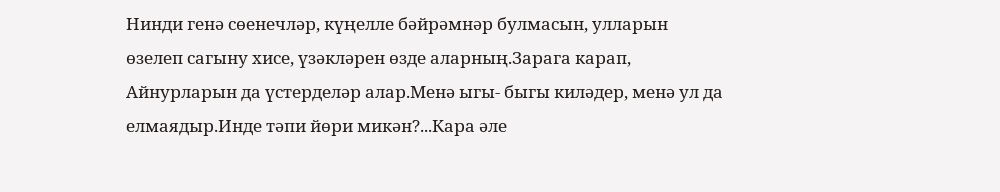Нинди генә сөенечләр, күңелле бәйрәмнәр булмасын, улларын өзелеп сагыну хисе, үзәкләрен өзде аларның.Зарага карап, Айнурларын да үстерделәр алар.Менә ыгы- быгы киләдер, менә ул да елмаядыр.Инде тәпи йөри микән?...Кара әле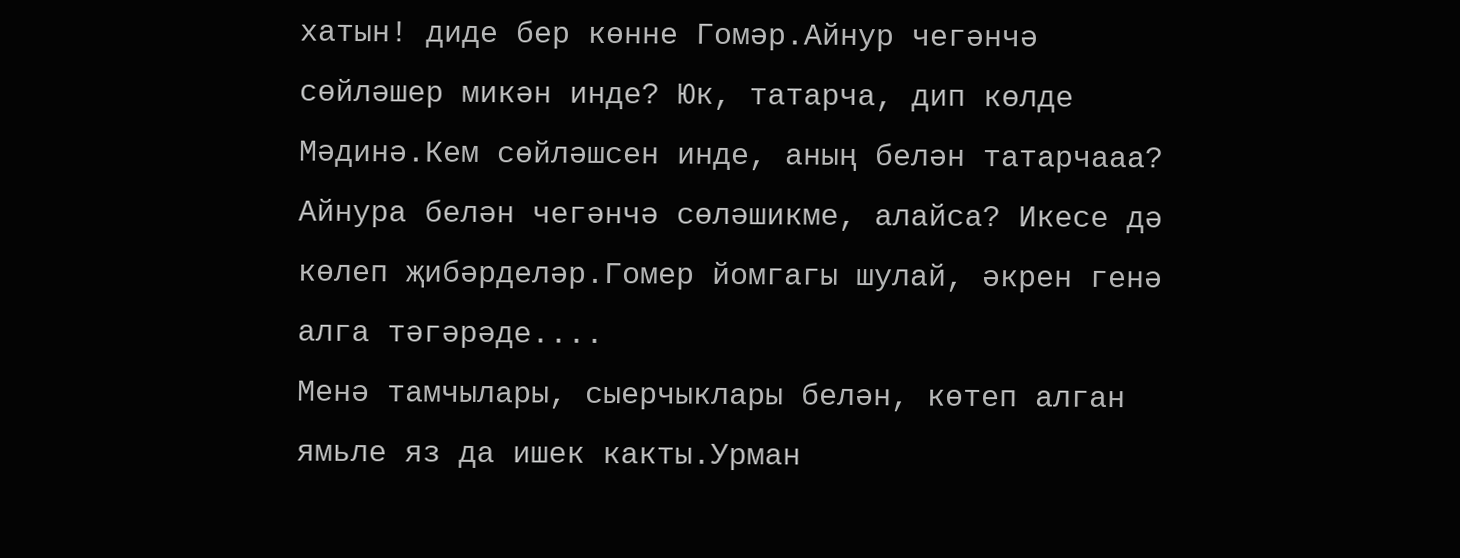хатын! диде бер көнне Гомәр.Айнур чегәнчә сөйләшер микән инде? Юк, татарча, дип көлде Мәдинә.Кем сөйләшсен инде, аның белән татарчааа? Айнура белән чегәнчә сөләшикме, алайса? Икесе дә көлеп җибәрделәр.Гомер йомгагы шулай, әкрен генә алга тәгәрәде....
Менә тамчылары, сыерчыклары белән, көтеп алган ямьле яз да ишек какты.Урман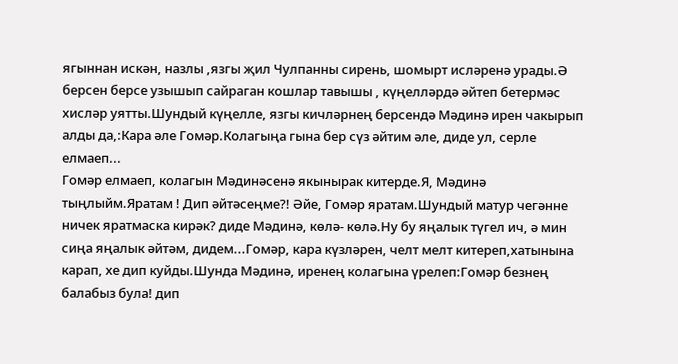ягыннан искән, назлы ,язгы җил Чулпанны сирень, шомырт исләренә урады.Ә берсен берсе узышып сайраган кошлар тавышы , күңелләрдә әйтеп бетермәс хисләр уятты.Шундый күңелле, язгы кичләрнең берсендә Мәдинә ирен чакырып алды да,:Кара әле Гомәр.Колагыңа гына бер сүз әйтим әле, диде ул, серле елмаеп...
Гомәр елмаеп, колагын Мәдинәсенә якынырак китерде.Я, Мәдинә тыңлыйм.Яратам ! Дип әйтәсеңме?! Әйе, Гомәр яратам.Шундый матур чегәнне ничек яратмаска кирәк? диде Мәдинә, көлә- көлә.Ну бу яңалык түгел ич, ә мин сиңа яңалык әйтәм, дидем...Гомәр, кара күзләрен, челт мелт китереп,хатынына карап, хе дип куйды.Шунда Мәдинә, иренең колагына үрелеп:Гомәр безнең балабыз була! дип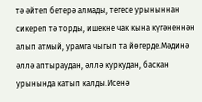тә әйтеп бетерә алмады, тегесе урыныннан сикереп тә торды, ишекне чак кына күгәненнән алып атмый, урамга чыгып та йөгерде.Мәдинә әллә аптыраудан, әллә куркудан, баскан урынында катып калды.Исенә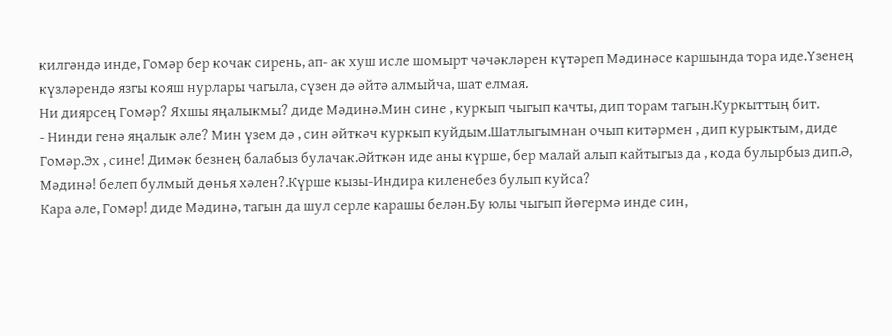килгәндә инде, Гомәр бер кочак сирень, ап- ак хуш исле шомырт чәчәкләрен күтәреп Мәдинәсе каршында тора иде.Үзенең күзләрендә язгы кояш нурлары чагыла, сүзен дә әйтә алмыйча, шат елмая.
Ни диярсең Гомәр? Яхшы яңалыкмы? диде Мәдинә.Мин сине , куркып чыгып качты, дип торам тагын.Куркыттың бит.
- Нинди генә яңалык әле? Мин үзем дә , син әйткәч куркып куйдым.Шатлыгымнан очып китәрмен , дип курыктым, диде Гомәр.Эх , сине! Димәк безнең балабыз булачак.Әйткән иде аны күрше, бер малай алып кайтыгыз да , кода булырбыз дип.Ә, Мәдинә! белеп булмый дөнья хәлен?.Күрше кызы-Индира киленебез булып куйса?
Кара әле, Гомәр! диде Мәдинә, тагын да шул серле карашы белән.Бу юлы чыгып йөгермә инде син,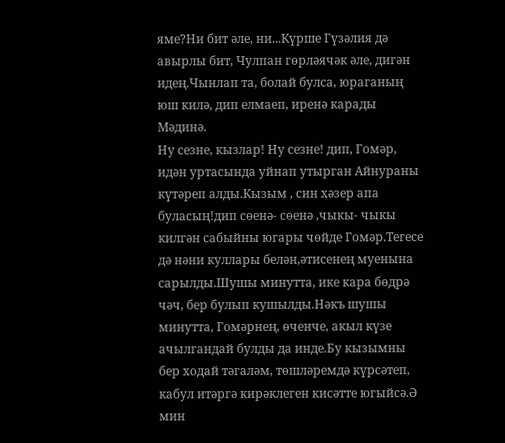яме?Ни бит әле, ни...Күрше Гүзәлия дә авырлы бит, Чулпан гөрләячәк әле, дигән идең.Чынлап та, болай булса, юраганың юш килә, дип елмаеп, иренә карады Мәдинә.
Ну сезне, кызлар! Ну сезне! дип, Гомәр, идән уртасында уйнап утырган Айнураны күтәреп алды.Кызым , син хәзер апа буласың!дип сөенә- сөенә ,чыкы- чыкы килгән сабыйны югары чөйде Гомәр.Тегесе дә нәни куллары белән,әтисенең муенына сарылды.Шушы минутта, ике кара бөдрә чәч, бер булып кушылды.Нәкъ шушы минутта, Гомәрнең, өченче, акыл күзе ачылгандай булды да инде.Бу кызымны бер ходай тәгаләм, төшләремдә күрсәтеп, кабул итәргә кирәклеген кисәтте югыйсә.Ә мин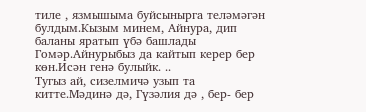тиле , язмышыма буйсынырга теләмәгән булдым.Кызым минем, Айнура, дип баланы яратып үбә башлады Гомәр.Айнурыбыз да кайтып керер бер көн.Исән генә булыйк. ..
Тугыз ай, сизелмичә узып та китте.Мәдинә дә, Гүзәлия дә , бер- бер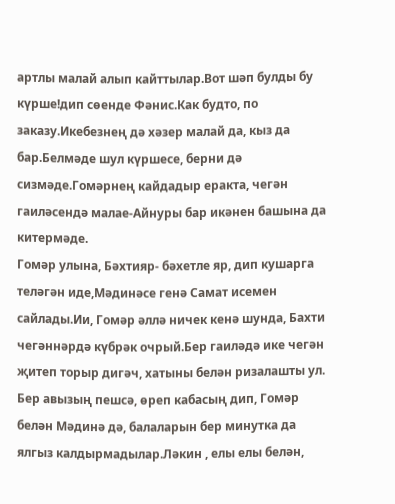артлы малай алып кайттылар.Вот шәп булды бу күрше!дип сөенде Фәнис.Как будто, по заказу.Икебезнең дә хәзер малай да, кыз да бар.Белмәде шул күршесе, берни дә сизмәде.Гомәрнең кайдадыр еракта, чегән гаиләсендә малае-Айнуры бар икәнен башына да китермәде.
Гомәр улына, Бәхтияр- бәхетле яр, дип кушарга теләгән иде,Мәдинәсе генә Самат исемен сайлады.Ии, Гомәр әллә ничек кенә шунда, Бахти чегәннәрдә күбрәк очрый.Бер гаиләдә ике чегән җитеп торыр дигәч, хатыны белән ризалашты ул.
Бер авызың пешсә, өреп кабасың дип, Гомәр белән Мәдинә дә, балаларын бер минутка да ялгыз калдырмадылар.Ләкин , елы елы белән,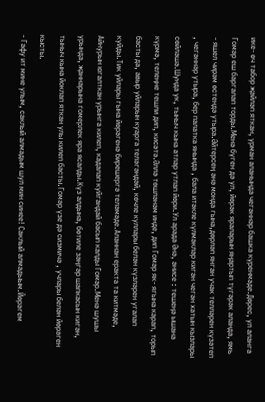ике- өч табор җәйләп яткан, урман аланында чегәннәр башка күренмәде.Дөрес, ул аланга Гомәр еш баргалап торды.Менә бүген дә ул, йөрәк яраларын яңартып түгәрәк аланда, ямь - яшел чирәм өстендә утыра.Әйтерсең әнә монда гына,дөрләп янган учак телләрен күзәтеп , чегәннәр утыра, бер палатка янында , бала итәкле күлмәкләр кигән чегән хатын кызлары сөйләшә.Шунда ук, тыныч кына атлар утлап йөри.Ул арада Әнә, әнисе : тешеңә ышана күрмә, телеңне тешли дип, кисәтә.Әллә төшләнәм инде, дип Гомәр як- ягына карап, торып басты да, авыр уйларын куарга теләгәндәй, көчле куллары белән күзләрен угалап куйды.Тик уйлары гына йөрәгенә бирешергә теләмәде.Аланнан еракта та китмәде, Айнурын югалткан урынга килеп, кадалап куйгандай басып калды Гомәр.Менә шушы урында, җаннарына гомерлек яра ясалды.Күз алдына, бөтиле зәңгәр шапкасын кигән, тыныч кына йоклап яткан улы килеп басты.Гомәр үзе дә сизмичә , учлары белән йөрәген кысты.
- Гафу ит мине улым, саклый алмадым шул мин синее! Саклый алмадыым.Йөрәгем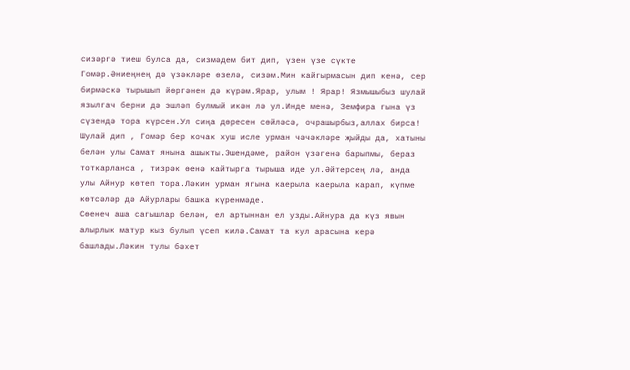сизәргә тиеш булса да, сизмәдем бит дип, үзен үзе сүкте Гомәр.Әниеңнең дә үзәкләре өзелә, сизәм.Мин кайгырмасын дип кенә, сер бирмәскә тырышып йөргәнен дә күрәм.Ярар, улым ! Ярар! Язмышыбыз шулай язылгач берни дә эшләп булмый икән лә ул.Инде менә, Земфира гына үз сүзендә тора күрсен.Ул сиңа дөресен сөйләсә, очрашырбыз,аллах бирса!
Шулай дип , Гомәр бер кочак хуш исле урман чәчәкләре җыйды да, хатыны белән улы Самат янына ашыкты.Эшендәме, район үзәгенә барыпмы, бераз тоткарланса , тизрәк өенә кайтырга тырыша иде ул.Әйтерсең лә, анда улы Айнур көтеп тора.Ләкин урман ягына каерыла каерыла карап, күпме көтсәләр дә Айурлары башка күренмәде.
Сөенеч аша сагышлар белән, ел артыннан ел узды.Айнура да күз явын алырлык матур кыз булып үсеп килә.Самат та кул арасына керә башлады.Ләкин тулы бәхет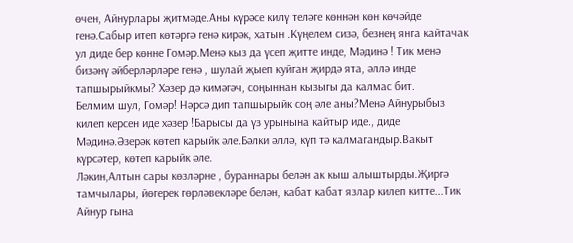өчен, Айнурлары җитмәде.Аны күрәсе килү теләге көннән көн көчәйде генә.Сабыр итеп көтәргә генә кирәк, хатын .Күңелем сизә, безнең янга кайтачак ул диде бер көнне Гомәр.Менә кыз да үсеп җитте инде, Мәдинә ! Тик менә бизәнү әйберләрләре генә , шулай җыеп куйган җирдә ята, әллә инде тапшырыйкмы? Хәзер дә кимәгәч, соңыннан кызыгы да калмас бит.
Белмим шул, Гомәр! Нәрсә дип тапшырыйк соң әле аны?Менә Айнурыбыз килеп керсен иде хәзер !Барысы да үз урынына кайтыр иде., диде Мәдинә.Әзерәк көтеп карыйк әле.Бәлки әллә, күп тә калмагандыр.Вакыт күрсәтер, көтеп карыйк әле.
Ләкин,Алтын сары көзләрне , бураннары белән ак кыш алыштырды.Җиргә тамчылары, йөгерек гөрләвекләре белән, кабат кабат язлар килеп китте...Тик Айнур гына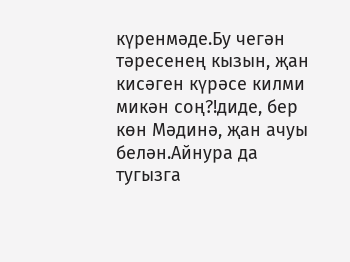күренмәде.Бу чегән тәресенең кызын, җан кисәген күрәсе килми микән соң?!диде, бер көн Мәдинә, җан ачуы белән.Айнура да тугызга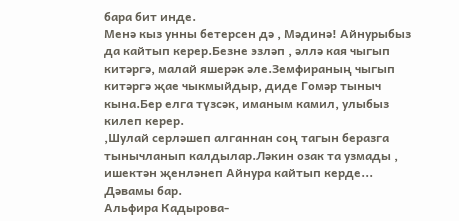бара бит инде.
Менә кыз унны бетерсен дә , Мәдинә! Айнурыбыз да кайтып керер.Безне эзләп , әллә кая чыгып китәргә, малай яшерәк әле.Земфираның чыгып китәргә җае чыкмыйдыр, диде Гомәр тыныч кына.Бер елга түзсәк, иманым камил, улыбыз килеп керер.
,Шулай серләшеп алганнан соң тагын беразга тынычланып калдылар.Ләкин озак та узмады , ишектән җенләнеп Айнура кайтып керде...
Дәвамы бар.
Альфира Кадырова-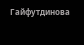Гайфутдинова